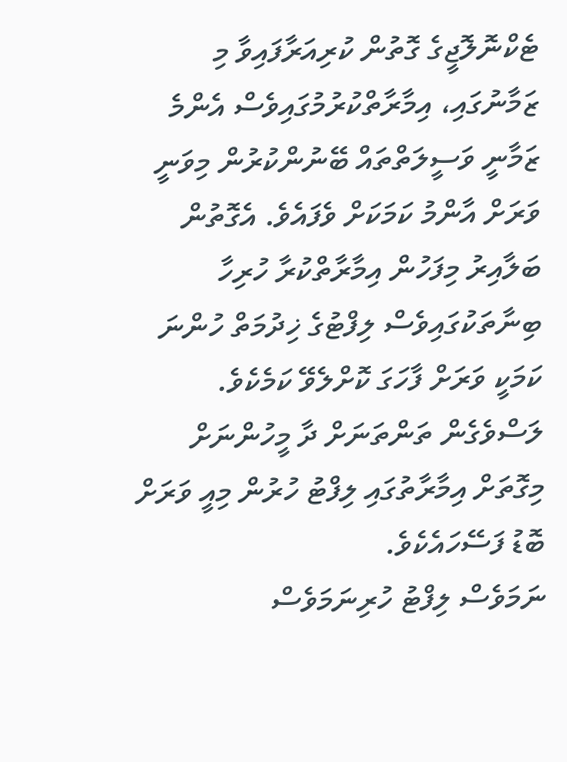ޓެކްނޮލޮޖީގެ ގޮތުން ކުރިއަރާފައިވާ މި ޒަމާނުގައި، އިމާރާތްކުރުމުގައިވެސް އެންމެ ޒަމާނީ ވަސީލަތްތައް ބޭނުންކުރުން މިވަނީ ވަރަށް އާންމު ކަމަކަށް ވެފައެވެ. އެގޮތުން ބަލާއިރު މިފަހުން އިމާރާތްކުރާ ހުރިހާ ބިނާތަކުގައިވެސް ލިފްޓުގެ ޚިދުމަތް ހުންނަ ކަމަކީ ވަރަށް ފާހަގަ ކޮށްލެވޭ ކަމެކެވެ. ލަސްވެގެން ތަންތަނަށް ދާ މީހުންނަށް މިގޮތަށް އިމާރާތުގައި ލިފްޓު ހުރުން މިއީ ވަރަށް ބޮޑު ފަސޭހައެކެވެ.
ނަމަވެސް ލިފްޓު ހުރިނަމަވެސް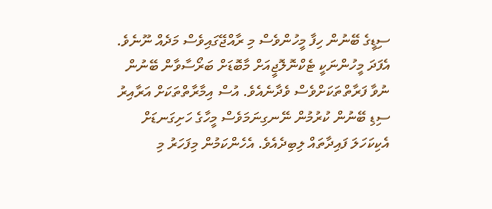ސިޑީގެ ބޭނުން ހިފާ މީހުންވެސް މި ރާއްޖޭގައިވެސް މަދެއް ނޫނެވެ. އެފަދަ މީހުންނަކީ ޓެކްނޮލޮޖީއަށް މާބޮޑަށް ބަރޯސާވާން ބޭނުން ނުވާ ފަރާތްތަކަށްވެސް ވެދާނެއެވެ. އުސް އިމާރާތްތަކަށް އަރާއިރު ސިޑި ބޭނުން ކުރުމުން ނޭނގިނަމަވެސް މީހާގެ ހަށިގަނޑަށް އެކިކަހަލަ ފައިދާތައް ލިބިދެއެވެ. އެހެންކަމުން މިފަހަރު މި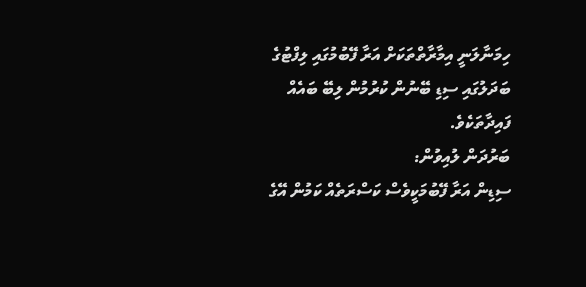ހިމަނާލަނީ އިމާރާތްތަކަށް އަރާ ފޭބުމުގައި ލިފްޓުގެ ބަދަލުގައި ސިޑި ބޭނުން ކުރުމުން ލިބޭ ބައެއް ފައިދާތަކެވެ.
ބަރުދަން ލުއިވުން:
ސިޑިން އަރާ ފޭބުމަކީވެސް ކަސްރަތެއް ކަމުން އޭގެ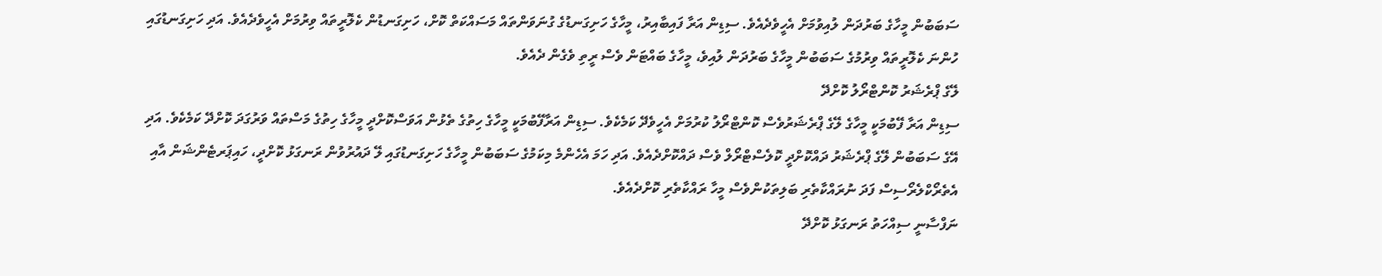ސަބަބުން މީހާގެ ބަރުދަން ލުއިވުމަށް އެހީވެދެއެވެ. ސިޑިން އަރާ ފައިބާއިރު، މީހާގެ ހަށިގަނޑުގެ ގުނަވަންތައް މަސައްކަތް ކޮށް، ހަށިގަނޑުން ކެލޮރީތައް ވިރުމަށް އެހީވެދެއެވެ. އަދި ހަށިގަނޑުގައި ހުންނަ ކެލޮރީތައް ވިރުމުގެ ސަބަބުން މީހާގެ ބަރުދަން ލުއިވެ، މީހާގެ ބައްޓަން ވެސް ރީތި ވެގެން ދެއެވެ.
ލޭގެ ޕްރެޝަރު ކޮންޓްރޯލު ކޮށްދޭ
ސިޑިން އަރާ ފޭބުމަކީ މީހާގެ ލޭގެ ޕްރެޝަރުވެސް ކޮންޓްރޯލު ކުރުމަށް އެހީވެދޭ ކަމެކެވެ. ސިޑިން އަރާފޭބުމަކީ މީހާގެ ހިތުގެ ތެޅުން އަވަސްކޮށްދީ މީހާގެ ހިތުގެ މަސްތައް ވަރުގަދަ ކޮށްދޭ ކަމެކެވެ. އަދި އޭގެ ސަބަބުން ލޭގެ ޕްރެޝަރު ދައްކޮށްދީ ކޮލެސްޓްރޯލް ވެސް ދައްކޮށްދެއެވެ. އަދި ހަމަ އެހެންމެ މިކަމުގެ ސަބަބުން މީހާގެ ހަށިގަނޑުގައި ލޭ ދައުރުވުން ރަނގަޅު ކޮށްދީ، ހައިޕަރޓެންޝަން އާއި އެތެރޯކްލެރޯސިސް ފަދަ ނުރައްކާތެރި ބަލިތަކުންވެސް މީހާ ރައްކާތެރި ކޮށްދެއެވެ.
ނަފްސާނީ ސިއްހަތު ރަނގަޅު ކޮށްދޭ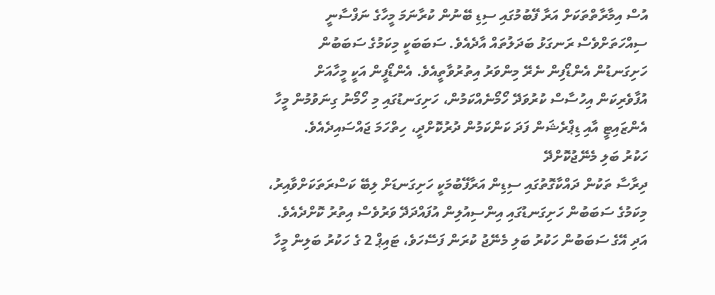އުސް އިމާރާތްތަކަށް އަރާ ފޭބުމުގައި ސިޑި ބޭނުން ކުރާނަމަ މީހާގެ ނަފްސާނީ ސިއްހަތަށްވެސް ރަނގަޅު ބަދަލުތައް އާދެއެވެ. ސަބަބަކީ މިކަމުގެ ސަބަބުން ހަށިގަނޑުން އެންޑޯފިން ނެރޭ މިންވަރު އިތުރުވާތީއެވެ. އެންޑޯފީން އަކީ މީހާއަށް އުފާވެރިކަން އިހުސާސް ކުރުވަދޭ ހޯމޯނެއްކަމުން، ހަށިގަނޑުގައި މި ހޯމޯނު ގިނަވުމުން މީހާ އެންޒައިޓީ އާއި ޑިޕްރެޝަން ފަދަ ކަންކަމުން ދުރުކޮށްދީ، ހިތްހަމަ ޖައްސައިދެއެވެ.
ހަކުރު ބަލި މެނޭޖުކޮށްދޭ
ދިރާސާ ތަކުން ދައްކާގޮތުގައި ސިޑިން އަރާފޭބުމަކީ ހަށިގަނޑަށް ލިބޭ ކަސްރަތަކަށްވާއިރު، މިކަމުގެ ސަބަބުން ހަށިގަނޑުގައި އިންސިއުލިން އުފައްދަދޭ ވަރުވެސް އިތުރު ކޮށްދެއެވެ. އަދި އޭގެ ސަބަބުން ހަކުރު ބަލި މެނޭޖު ކުރަން ފަސޭހަވެ، ޓައިޕް 2 ގެ ހަކުރު ބަލިން މީހާ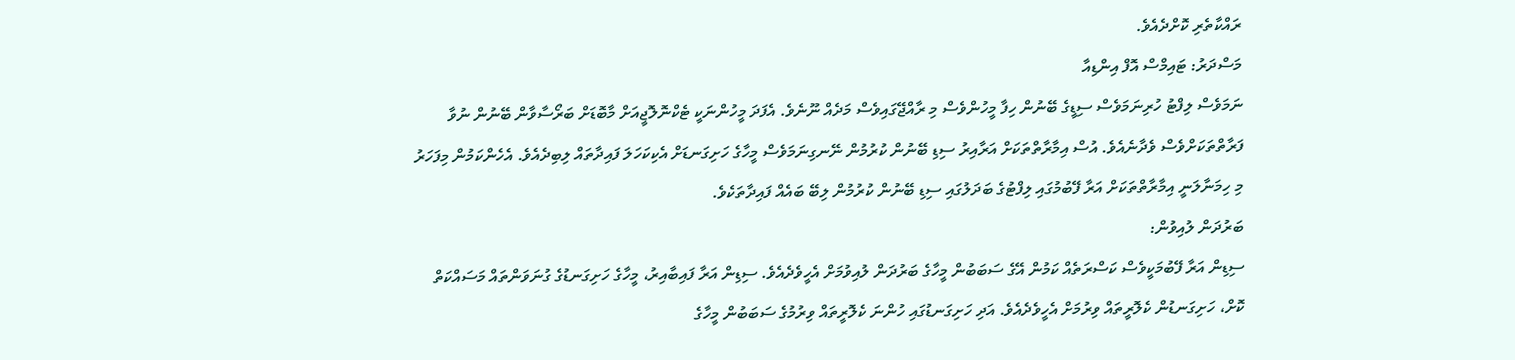ރައްކާތެރި ކޮށްދެއެވެ.
މަސްދަރު: ޓައިމްސް އޮފް އިންޑިއާ
ނަމަވެސް ލިފްޓު ހުރިނަމަވެސް ސިޑީގެ ބޭނުން ހިފާ މީހުންވެސް މި ރާއްޖޭގައިވެސް މަދެއް ނޫނެވެ. އެފަދަ މީހުންނަކީ ޓެކްނޮލޮޖީއަށް މާބޮޑަށް ބަރޯސާވާން ބޭނުން ނުވާ ފަރާތްތަކަށްވެސް ވެދާނެއެވެ. އުސް އިމާރާތްތަކަށް އަރާއިރު ސިޑި ބޭނުން ކުރުމުން ނޭނގިނަމަވެސް މީހާގެ ހަށިގަނޑަށް އެކިކަހަލަ ފައިދާތައް ލިބިދެއެވެ. އެހެންކަމުން މިފަހަރު މި ހިމަނާލަނީ އިމާރާތްތަކަށް އަރާ ފޭބުމުގައި ލިފްޓުގެ ބަދަލުގައި ސިޑި ބޭނުން ކުރުމުން ލިބޭ ބައެއް ފައިދާތަކެވެ.
ބަރުދަން ލުއިވުން:
ސިޑިން އަރާ ފޭބުމަކީވެސް ކަސްރަތެއް ކަމުން އޭގެ ސަބަބުން މީހާގެ ބަރުދަން ލުއިވުމަށް އެހީވެދެއެވެ. ސިޑިން އަރާ ފައިބާއިރު، މީހާގެ ހަށިގަނޑުގެ ގުނަވަންތައް މަސައްކަތް ކޮށް، ހަށިގަނޑުން ކެލޮރީތައް ވިރުމަށް އެހީވެދެއެވެ. އަދި ހަށިގަނޑުގައި ހުންނަ ކެލޮރީތައް ވިރުމުގެ ސަބަބުން މީހާގެ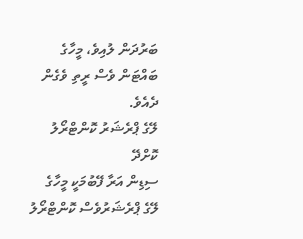ބަރުދަން ލުއިވެ، މީހާގެ ބައްޓަން ވެސް ރީތި ވެގެން ދެއެވެ.
ލޭގެ ޕްރެޝަރު ކޮންޓްރޯލު ކޮށްދޭ
ސިޑިން އަރާ ފޭބުމަކީ މީހާގެ ލޭގެ ޕްރެޝަރުވެސް ކޮންޓްރޯލު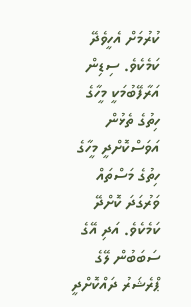ކުރުމަށް އެހީވެދޭ ކަމެކެވެ. ސިޑިން އަރާފޭބުމަކީ މީހާގެ ހިތުގެ ތެޅުން އަވަސްކޮށްދީ މީހާގެ ހިތުގެ މަސްތައް ވަރުގަދަ ކޮށްދޭ ކަމެކެވެ. އަދި އޭގެ ސަބަބުން ލޭގެ ޕްރެޝަރު ދައްކޮށްދީ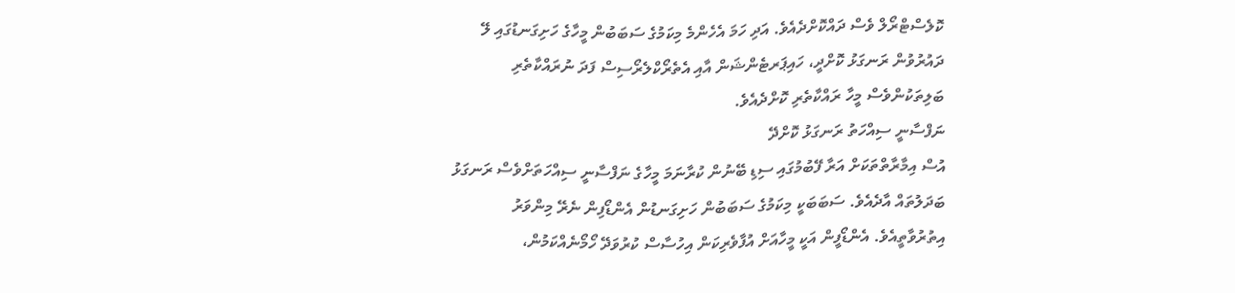ކޮލެސްޓްރޯލް ވެސް ދައްކޮށްދެއެވެ. އަދި ހަމަ އެހެންމެ މިކަމުގެ ސަބަބުން މީހާގެ ހަށިގަނޑުގައި ލޭ ދައުރުވުން ރަނގަޅު ކޮށްދީ، ހައިޕަރޓެންޝަން އާއި އެތެރޯކްލެރޯސިސް ފަދަ ނުރައްކާތެރި ބަލިތަކުންވެސް މީހާ ރައްކާތެރި ކޮށްދެއެވެ.
ނަފްސާނީ ސިއްހަތު ރަނގަޅު ކޮށްދޭ
އުސް އިމާރާތްތަކަށް އަރާ ފޭބުމުގައި ސިޑި ބޭނުން ކުރާނަމަ މީހާގެ ނަފްސާނީ ސިއްހަތަށްވެސް ރަނގަޅު ބަދަލުތައް އާދެއެވެ. ސަބަބަކީ މިކަމުގެ ސަބަބުން ހަށިގަނޑުން އެންޑޯފިން ނެރޭ މިންވަރު އިތުރުވާތީއެވެ. އެންޑޯފީން އަކީ މީހާއަށް އުފާވެރިކަން އިހުސާސް ކުރުވަދޭ ހޯމޯނެއްކަމުން،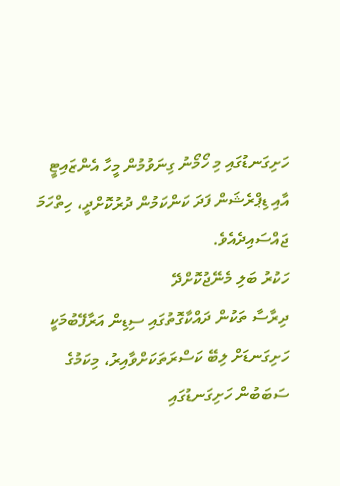ހަށިގަނޑުގައި މި ހޯމޯނު ގިނަވުމުން މީހާ އެންޒައިޓީ އާއި ޑިޕްރެޝަން ފަދަ ކަންކަމުން ދުރުކޮށްދީ، ހިތްހަމަ ޖައްސައިދެއެވެ.
ހަކުރު ބަލި މެނޭޖުކޮށްދޭ
ދިރާސާ ތަކުން ދައްކާގޮތުގައި ސިޑިން އަރާފޭބުމަކީ ހަށިގަނޑަށް ލިބޭ ކަސްރަތަކަށްވާއިރު، މިކަމުގެ ސަބަބުން ހަށިގަނޑުގައި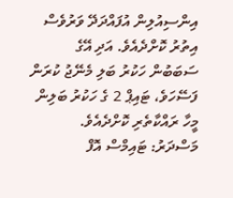އިންސިއުލިން އުފައްދަދޭ ވަރުވެސް އިތުރު ކޮށްދެއެވެ. އަދި އޭގެ ސަބަބުން ހަކުރު ބަލި މެނޭޖު ކުރަން ފަސޭހަވެ، ޓައިޕް 2 ގެ ހަކުރު ބަލިން މީހާ ރައްކާތެރި ކޮށްދެއެވެ.
މަސްދަރު: ޓައިމްސް އޮފް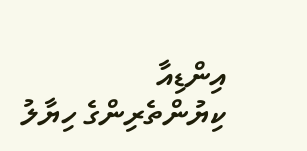އިންޑިއާ
ކިޔުންތެރިންގެ ހިޔާލު